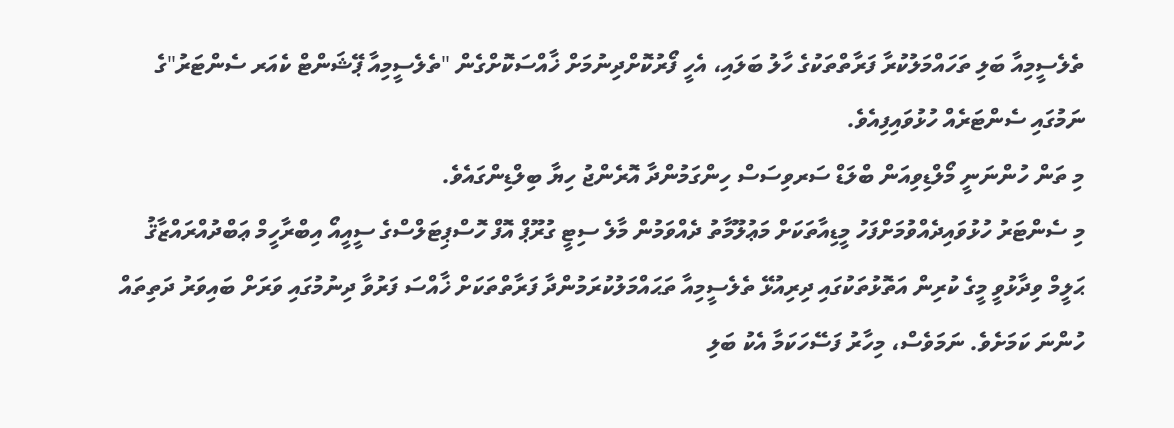ތެލެސީމިއާ ބަލި ތަހައްމަލުކުރާ ފަރާތްތަކުގެ ހާލު ބަލައި، އެހީ ފޯރުކޮށްދިނުމަށް ޚާއްސަކޮށްގެން "ތެލެސީމިއާ ޕޭޝަންޓް ކެއަރ ސެންޓަރު"ގެ ނަމުގައި ސެންޓަރެއް ހުޅުވައިފިއެވެ.
މި ތަން ހުންނަނީ މޯލްޑިވިއަން ބްލަޑް ސަރވިސަސް ހިންގަމުންދާ އޮރެންޖު ހިޔާ ބިލްޑިންގައެވެ.
މި ސެންޓަރު ހުޅުވައިދެއްވުމަށްފަހު މީޑިއާތަކަށް މަޢުލޫމާތު ދެއްވަމުން މާލެ ސިޓީ ގުރޫޕް އޮފް ހޮސްޕިޓަލްސްގެ ސީއީއޯ އިބްރާހީމް ޢަބްދުއްރައްޒާޤު ޙަލީމް ވިދާޅުވީ މީގެ ކުރިން އަތޮޅުތަކުގައި ދިރިއުޅޭ ތެލެސީމިއާ ތަޙައްމަލުކުރަމުންދާ ފަރާތްތަކަށް ޚާއްސަ ފަރުވާ ދިނުމުގައި ވަރަށް ބައިވަރު ދަތިތައް ހުންނަ ކަމަށެވެ. ނަމަވެސް، މިހާރު ފަސޭހަކަމާ އެކު ބަލި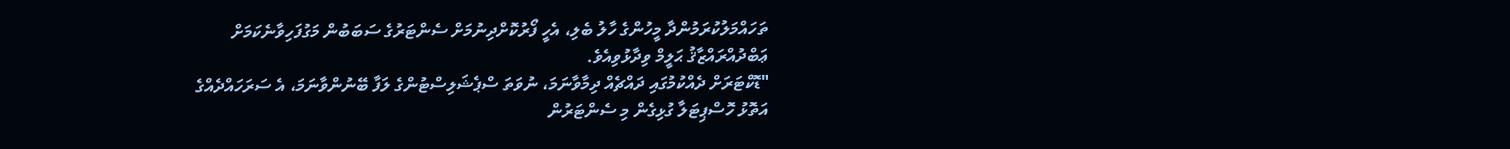ތަހައްމަލުކުރަމުންދާ މީހުންގެ ހާލު ބެލި، އެހީ ފޯރުކޮށްދިނުމަށް ސެންޓަރުގެ ސަބަބުން މަގުފަހިވާނެކަމަށް ޢަބްދުއްރައްޒާޤު ޙަލީމް ވިދާޅުވިއެވެ.
"ޑޮކްޓަރަށް ދެއްކުމުގައި ދައްޗެއް ދިމާވާނަމަ، ނުވަތަ ސްޕެޝަލިސްޓުންގެ ލަފާ ބޭނުންވާނަމަ، އެ ސަރަހައްދެއްގެ އަތޮޅު ހޮސްޕިޓަލާ ގުޅިގެން މި ސެންޓަރުން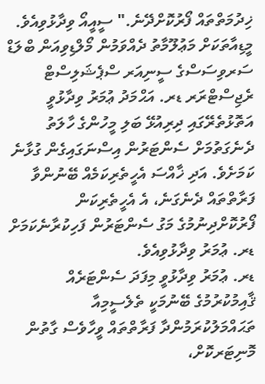ޚިދުމަތްތައް ފޯރުކޮށްދޭނެ." ސީއީއޯ ވިދާޅުވިއެވެ.
މީޑިއާތަކަށް މަޢުލޫމާތު ދެއްވަމުން މޯލްޑިވިއަން ބްލަޑް ސަރވިސަސްގެ ސީނިއަރ ސްޕެޝަލިސްޓް ރެޖިސްޓްރަރ ޑރ. އަޙްމަދު ޢުމަރު ވިދާޅުވީ އަތޮޅުތެރޭގައި ދިރިއުޅޭ ބަލި މީހުންގެ ހާލަތު ދެނެގަތުމަށް ސެންޓަރުން އިސްނަގައިގެން ގުޅާނެ ކަމަށެވެ. އަދި ޚާއްސަ އެހީތެރިކަމެއް ބޭނުންވާ ފަރާތްތައް ދެނެގަނެ، އެ އެހީތެރިކަން ފޯރުކޮށްދިނުމުގެ މަގު ސެންޓަރުން ފަހިކުރާނެކަމަށް ޑރ. ޢުމަރު ވިދާޅުވިއެވެ.
ޑރ. ޢުމަރު ވިދާޅުވީ މިފަދަ ސެންޓަރެއް ޤާއިމުކުރުމުގެ ބޭނުމަކީ ތެލެސީމިއާ ތަޙައްމަލުކުރަމުންދާ ފަރާތްތައް ވީހާވެސް ގާތުން މޮނިޓަރކޮށް،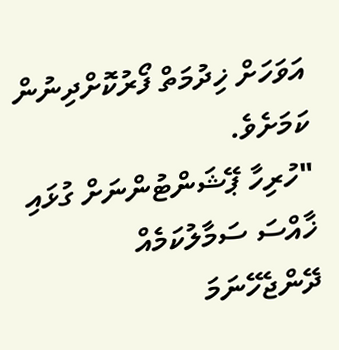އަވަހަށް ޚިދުމަތް ފޯރުކޮށްދިނުން ކަމަށެވެ.
"ހުރިހާ ޕޭޝަންޓުންނަށް ގުޅައި ޚާއްސަ ސަމާލުކަމެއް ދޭންޖެހޭނަމަ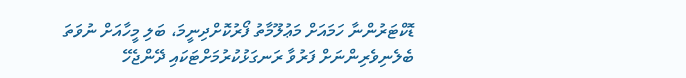ޑޮކްޓަރުންނާ ހަމައަށް މަޢުލޫމާތު ފޯރުކޮށްދިނީމަ، ބަލި މީހާއަށް ނުވަތަ ބެލެނިވެރިންނަށް ފަރުވާ ރަނގަޅުކުރުމަށްޓަކައި ދޭންޖެހޭ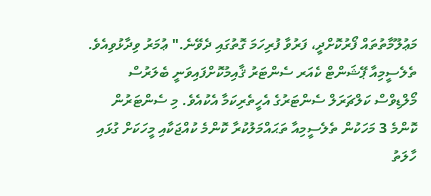މަޢުލޫމާތުތައް ފޯރުކޮށްދީ، ފަރުވާ ފުރިހަމަ ގޮތުގައި ދެވޭނެ." ޢުމަރު ވިދާޅުވިއެވެ.
ތެލެސީމިއާ ޕޭޝަންޓް ކެއަރ ސެންޓަރު ޤާއިމުކޮށްފައިވަނީ ބެލަރުސް މޯލްޑިވްސް ކަލްޗަރަލް ސެންޓަރުގެ އެހީތެރިކަމާ އެކުއެވެ. މި ސެންޓަރުން ކޮންމެ 3 މަހަކުން ތެލެސީމިއާ ތަޙައްމަލުކުރާ ކޮންމެ ކުއްޖަކާއި މީހަކަށް ގުޅައި ހާލަތު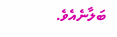ބަލާނެއެވެ.